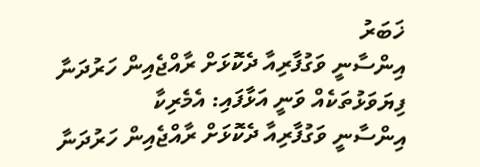ޚަބަރު
އިންސާނީ ވަގުފާރިއާ ދެކޮޅަށް ރާއްޖެއިން ހަރުދަނާ ފިޔަވަޅުތަކެއް ވަނީ އަޅާފައި: އެމެރިކާ
އިންސާނީ ވަގުފާރިއާ ދެކޮޅަށް ރާއްޖެއިން ހަރުދަނާ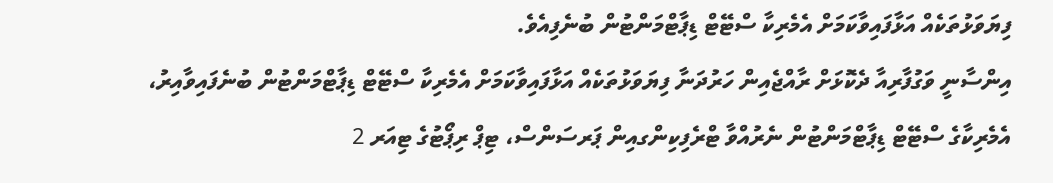ފިޔަވަޅުތަކެއް އަޅާފައިވާކަމަށް އެމެރިކާ ސްޓޭޓް ޑިޕާޓްމަންޓުން ބުނެފިއެވެ.
އިންސާނީ ވަގުފާރިއާ ދެކޮޅަށް ރާއްޖެއިން ހަރުދަނާ ފިޔަވަޅުތަކެއް އަޅާފައިވާކަމަށް އެމެރިކާ ސްޓޭޓް ޑިޕާޓްމަންޓުން ބުނެފައިވާއިރު، އެމެރިކާގެ ސްޓޭޓް ޑިޕާޓްމަންޓުން ނެރުއްވާ ޓްރެފިކިންގއިން ޕަރސަންސް، ޓިޕް ރިޕޯޓުގެ ޓިއަރ 2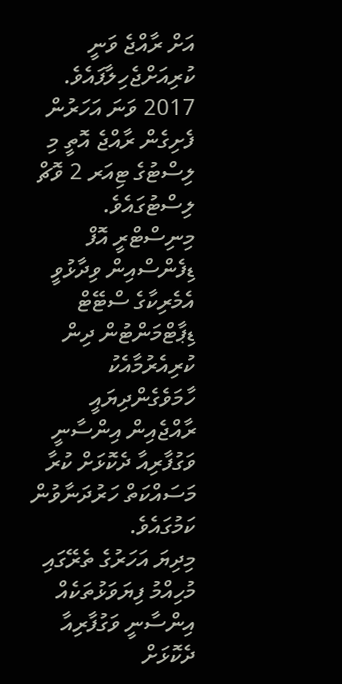އަށް ރާއްޖެ ވަނީ ކުރިއަށްޖެހިލާފައެވެ.
2017 ވަނަ އަހަރުން ފެށިގެން ރާއްޖެ އޮތީ މި ލިސްޓުގެ ޓިއަރ 2 ވޮޗް ލިސްޓުގައެވެ.
މިނިސްޓްރީ އޮފް ޑިފެންސްއިން ވިދާޅުވީ އެމެރިކާގެ ސްޓޭޓް ޑިޕާޓްމަންޓުން ދިން ކުރިއެރުމާއެކު ހާމަވެގެންދިޔައީ ރާއްޖެއިން އިންސާނީ ވަގުފާރިއާ ދެކޮޅަށް ކުރާ މަސައްކަތް ހަރުދަނާވުން ކަމުގައެވެ.
މިދިޔަ އަހަރުގެ ތެރޭގައި މުހިއްމު ފިޔަވަޅުތަކެއް އިންސާނީ ވަގުފާރިއާ ދެކޮޅަށް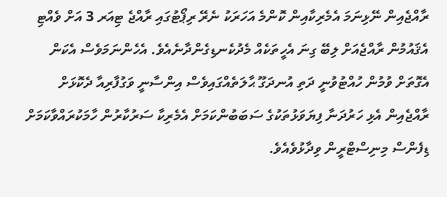ރާއްޖެއިން ނޭޅިނަމަ އެމެރިކާއިން ކޮންމެ އަހަރަކު ނެރޭ ރިޕޯޓުގައި ރާއްޖެ ޓިއަރ 3 އަށް ވެއްޓި އެޤައުމުން ރާއްޖެއަށް ލިބޭ ގިނަ އެހީތަކެއް މެދުކެނޑިގެންދާނެއެވެ. އެހެންނަމަވެސް އެކަން އެގޮތަށް ވުމުން ހުއްޓުވުނީ ދަތި އުނދަގޫ ޙާލަތެއްގައިވެސް އިންސާނީ ވަގުފާރިއާ ދެކޮޅަށް ރާއްޖެއިން އެޅި ހަރުދަނާ ފިޔަވަޅުތަކުގެ ސަބަބުންކަމަށް އެމެރިކާ ސަރުކާރުން ހާމަކުރައްވާކަމަށް ޑިފެންސް މިނިސްޓްރީން ވިދާޅުވެއެވެ.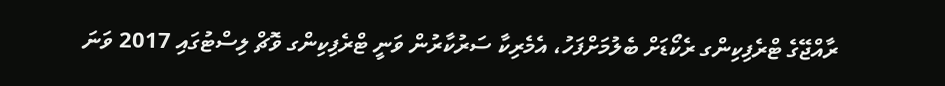ރާއްޖޭގެ ޓްރެފިކިންގ ރެކޯޑަށް ބެލުމަށްފަހު، އެމެރިކާ ސަރުކާރުން ވަނީ ޓްރެފިކިންގ ވޮޗް ލިސްޓުގައި 2017 ވަނަ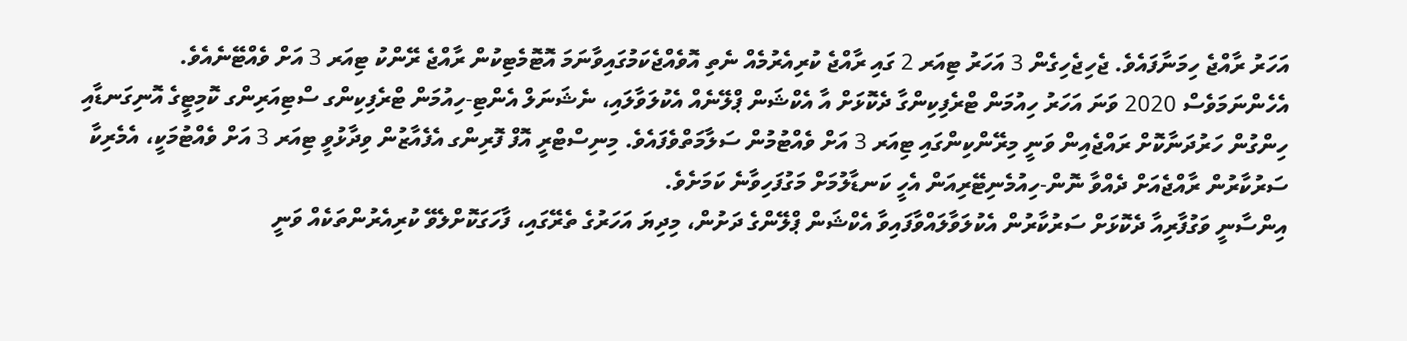އަހަރު ރާއްޖެ ހިމަނާފައެވެ. ޖެހިޖެހިގެން 3 އަހަރު ޓިއަރ 2 ގައި ރާއްޖެ ކުރިއެރުމެއް ނެތި އޮވެއްޖެކަމުގައިވާނަމަ އޮޓޮމެޓިކުން ރާއްޖެ ރޭންކު ޓިއަރ 3 އަށް ވެއްޓޭނެއެވެ.
އެހެންނަމަވެސް 2020 ވަނަ އަހަރު ހިއުމަން ޓްރެފިކިންގާ ދެކޮޅަށް އާ އެކްޝަން ޕްލޭނެއް އެކުލަވާލައި، ނެޝަނަލް އެންޓި-ހިއުމަން ޓްރެފިކިންގ ސްޓިއަރިންގ ކޮމިޓީގެ އޮނިގަނޑާއި ހިންގުން ހަރުދަނާކޮށް ރައްޖެއިން ވަނީ މިރޭންކިންގައި ޓިއަރ 3 އަށް ވެއްޓުމުން ސަލާމަތްވެފައެވެ. މިނިސްޓްރީ އޮފް ފޮރިންގ އެފެއާޒުން ވިދާޅުވީ ޓިއަރ 3 އަށް ވެއްޓުމަކީ، އެމެރިކާ ސަރުކާރުން ރާއްޖެއަށް ދެއްވާ ނޮން-ހިއުމެނިޓޭރިއަން އެހީ ކަނޑާލުމަށް މަގުފަހިވާނެ ކަމަށެވެ.
އިންސާނީ ވަގުފާރިއާ ދެކޮޅަށް ސަރުކާރުން އެކުލަވާލައްވާފައިވާ އެކްޝަން ޕްލޭންގެ ދަށުން، މިދިޔަ އަހަރުގެ ތެރޭގައި، ފާހަގަކޮށްލެވޭ ކުރިއެރުންތަކެއް ވަނީ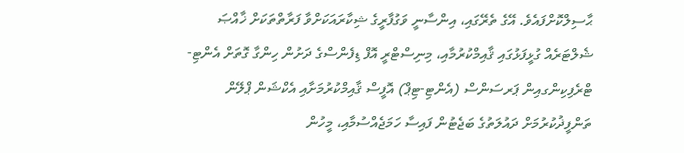ޙާސިލްކޮށްފައެވެ. އޭގެ ތެރޭގައި، އިންސާނީ ވަގުފާރީގެ ޝިކާރައަކަށްވާ ފަރާތްތަކަށް ޚާއްޞަ ޝެލްޓަރެއް ގުޅީފަޅުގައި ޤާއިމްކުރުމާއި، މިނިސްޓްރީ އޮފް ޑިފެންސްގެ ދަށުން ހިންގާ ގޮތަށް އެންޓި-ޓްރެފިކިންގއިން ޕަރސަންސް (އެންޓި-ޓިޕް) އޮފީސް ޤާއިމްކުރުމަށާއި އެކްޝަން ޕްލޭން ތަންފީޛުކުރުމަށް ދައުލަތުގެ ބަޖެޓުން ފައިސާ ހަމަޖެއްސުމާއި، މީހުން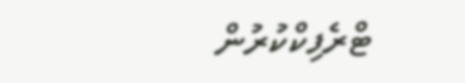ޓްރެފިކްކުރުން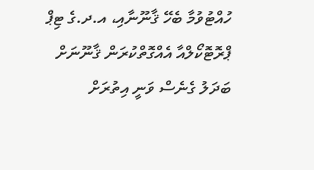ހުއްޓުވުމާ ބެހޭ ޤާނޫނާއި، އ.ދ.ގެ ޓިޕް ޕްރޮޓޮކޯލްއާ އެއްގޮތްކުރަން ޤާނޫނަށް ބަދަލު ގެނެސް ވަނީ އިތުރަށް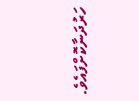ހަރުދަނާކޮށްފައެވެ.